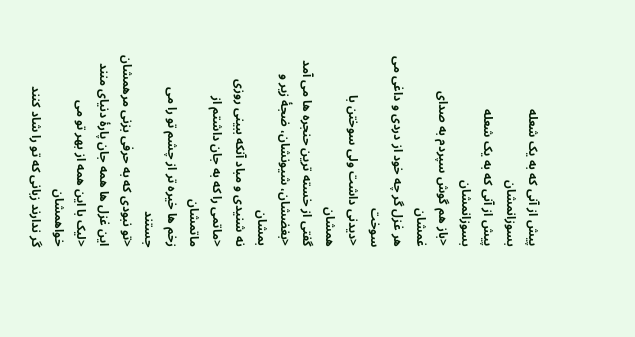پيش از آنی که به يک شعله بسوزانمشان
پيش از آنی که به يک شعله بسوزانمشان
<باز هم گوش سپردم به صدای غمشان
هر غزل گر چه خود از دردی و داغی می سوخت
<ديدنی داشت ولی سوختن با همشان
گفتی از خسته ترين حنجره ها می آمد
<بغضشان، شيونشان، ضجهٔ زير و بمشان
نه شنيدی و مباد آنکه ببينی روزی
<ماتمی را که به جان داشتم از ماتمشان
زخم ها خيره تر از چشم تو را می جستند
<تو نبودی که به حرفی بزنی مرهمشان
اين غزل ها همه جان پارهٔ دنيای منند
<ليک با اين همه از بهر تو می خواهمشان
گر ندارند زبانی که تو را شاد کنند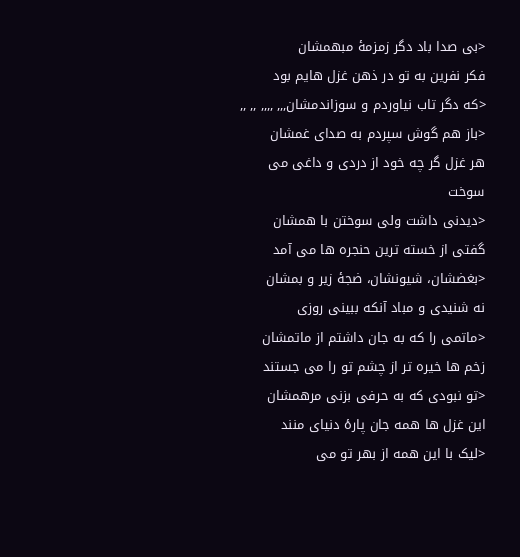<بی صدا باد دگر زمزمهٔ مبهمشان
فکر نفرين به تو در ذهن غزل هايم بود
<که دگر تاب نياوردم و سوزاندمشان,,, ,,,, ,, ,,
<باز هم گوش سپردم به صدای غمشان
هر غزل گر چه خود از دردی و داغی می سوخت
<ديدنی داشت ولی سوختن با همشان
گفتی از خسته ترين حنجره ها می آمد
<بغضشان، شيونشان، ضجهٔ زير و بمشان
نه شنيدی و مباد آنکه ببينی روزی
<ماتمی را که به جان داشتم از ماتمشان
زخم ها خيره تر از چشم تو را می جستند
<تو نبودی که به حرفی بزنی مرهمشان
اين غزل ها همه جان پارهٔ دنيای منند
<ليک با اين همه از بهر تو می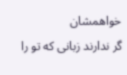خواهمشان
گر ندارند زبانی که تو را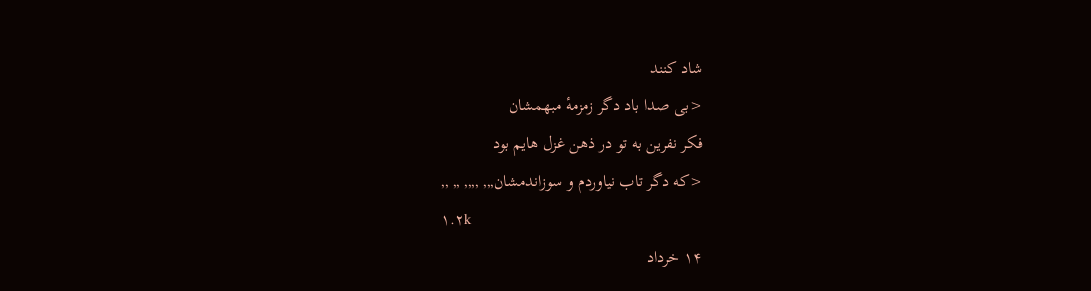شاد کنند
<بی صدا باد دگر زمزمهٔ مبهمشان
فکر نفرين به تو در ذهن غزل هايم بود
<که دگر تاب نياوردم و سوزاندمشان,,, ,,,, ,, ,,
۱.۲k
۱۴ خرداد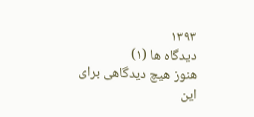۱۳۹۳
دیدگاه ها (۱)
هنوز هیچ دیدگاهی برای این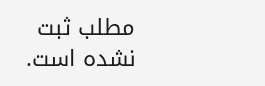مطلب ثبت نشده است.